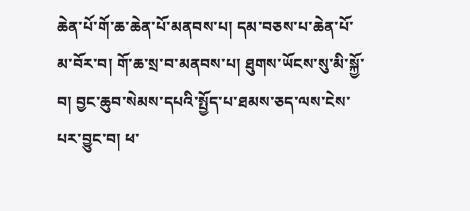ཆེན་པོ་གོ་ཆ་ཆེན་པོ་མནབས་པ། དམ་བཅས་པ་ཆེན་པོ་མ་བོར་བ། གོ་ཆ་སྲ་བ་མནབས་པ། ཐུགས་ཡོངས་སུ་མི་སྐྱོ་བ། བྱང་ཆུབ་སེམས་དཔའི་སྤྱོད་པ་ཐམས་ཅད་ལས་ངེས་པར་བྱུང་བ། ཕ་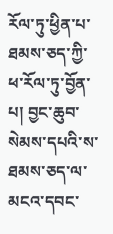རོལ་ཏུ་ཕྱིན་པ་ཐམས་ཅད་ཀྱི་ཕ་རོལ་ཏུ་བྱོན་པ། བྱང་ཆུབ་སེམས་དཔའི་ས་ཐམས་ཅད་ལ་མངའ་དབང་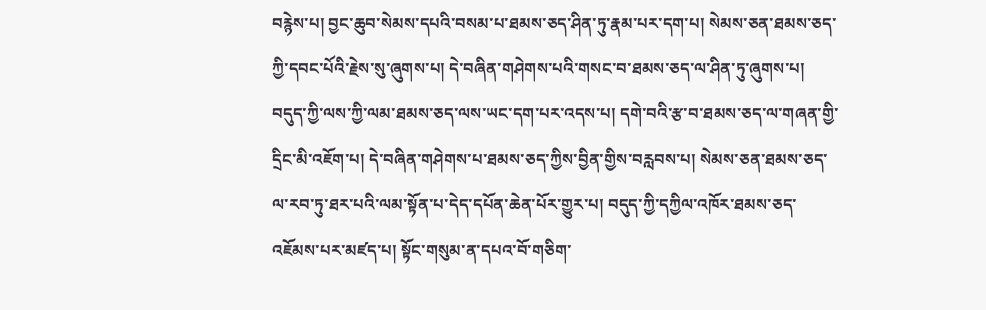བརྙེས་པ། བྱང་ཆུབ་སེམས་དཔའི་བསམ་པ་ཐམས་ཅད་ཤིན་ཏུ་རྣམ་པར་དག་པ། སེམས་ཅན་ཐམས་ཅད་ཀྱི་དབང་པོའི་རྗེས་སུ་ཞུགས་པ། དེ་བཞིན་གཤེགས་པའི་གསང་བ་ཐམས་ཅད་ལ་ཤིན་ཏུ་ཞུགས་པ། བདུད་ཀྱི་ལས་ཀྱི་ལམ་ཐམས་ཅད་ལས་ཡང་དག་པར་འདས་པ། དགེ་བའི་རྩ་བ་ཐམས་ཅད་ལ་གཞན་གྱི་དྲིང་མི་འཇོག་པ། དེ་བཞིན་གཤེགས་པ་ཐམས་ཅད་ཀྱིས་བྱིན་གྱིས་བརླབས་པ། སེམས་ཅན་ཐམས་ཅད་ལ་རབ་ཏུ་ཐར་པའི་ལམ་སྟོན་པ་དེད་དཔོན་ཆེན་པོར་གྱུར་པ། བདུད་ཀྱི་དཀྱིལ་འཁོར་ཐམས་ཅད་འཇོམས་པར་མཛད་པ། སྟོང་གསུམ་ན་དཔའ་བོ་གཅིག་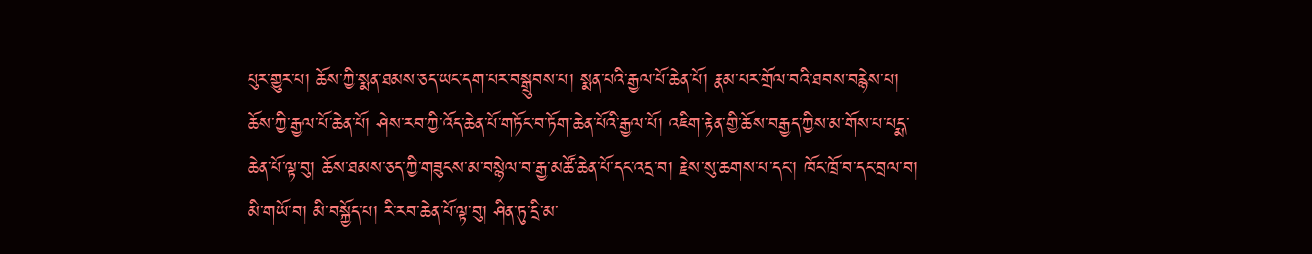པུར་གྱུར་པ། ཆོས་ཀྱི་སྨན་ཐམས་ཅད་ཡང་དག་པར་བསྒྲུབས་པ། སྨན་པའི་རྒྱལ་པོ་ཆེན་པོ། རྣམ་པར་གྲོལ་བའི་ཐབས་བརྙེས་པ། ཆོས་ཀྱི་རྒྱལ་པོ་ཆེན་པོ། ཤེས་རབ་ཀྱི་འོད་ཆེན་པོ་གཏོང་བ་ཏོག་ཆེན་པོའི་རྒྱལ་པོ། འཇིག་རྟེན་གྱི་ཆོས་བརྒྱད་ཀྱིས་མ་གོས་པ་པདྨ་ཆེན་པོ་ལྟ་བུ། ཆོས་ཐམས་ཅད་ཀྱི་གཟུངས་མ་བསྙེལ་བ་རྒྱ་མཚོ་ཆེན་པོ་དང་འདྲ་བ། རྗེས་སུ་ཆགས་པ་དང་། ཁོང་ཁྲོ་བ་དང་བྲལ་བ། མི་གཡོ་བ། མི་བསྐྱོད་པ། རི་རབ་ཆེན་པོ་ལྟ་བུ། ཤིན་ཏུ་དྲི་མ་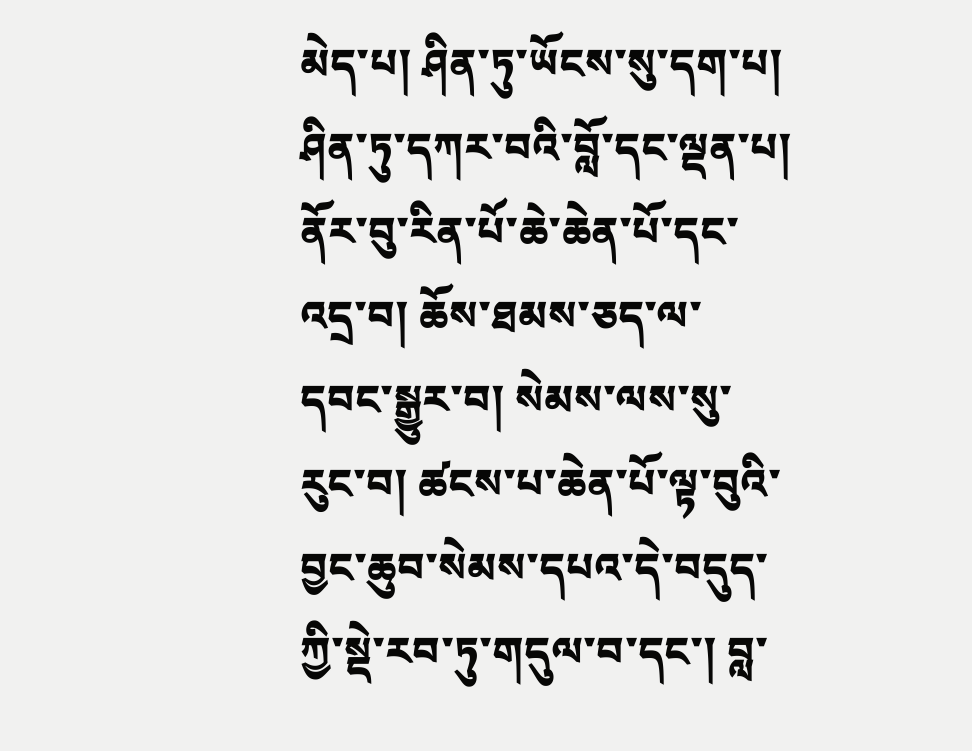མེད་པ། ཤིན་ཏུ་ཡོངས་སུ་དག་པ། ཤིན་ཏུ་དཀར་བའི་བློ་དང་ལྡན་པ། ནོར་བུ་རིན་པོ་ཆེ་ཆེན་པོ་དང་འདྲ་བ། ཆོས་ཐམས་ཅད་ལ་དབང་སྒྱུར་བ། སེམས་ལས་སུ་རུང་བ། ཚངས་པ་ཆེན་པོ་ལྟ་བུའི་བྱང་ཆུབ་སེམས་དཔའ་དེ་བདུད་ཀྱི་སྡེ་རབ་ཏུ་གདུལ་བ་དང་། བླ་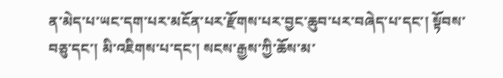ན་མེད་པ་ཡང་དག་པར་མངོན་པར་རྫོགས་པར་བྱང་ཆུབ་པར་བཞེད་པ་དང་། སྟོབས་བཅུ་དང་། མི་འཇིགས་པ་དང་། སངས་རྒྱས་ཀྱི་ཆོས་མ་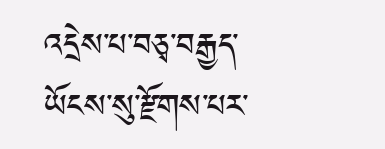འདྲེས་པ་བཅྭ་བརྒྱད་ཡོངས་སུ་རྫོགས་པར་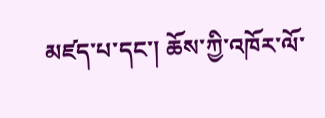མཛད་པ་དང་། ཆོས་ཀྱི་འཁོར་ལོ་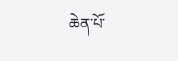ཆེན་པོ་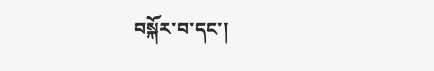བསྐོར་བ་དང་།